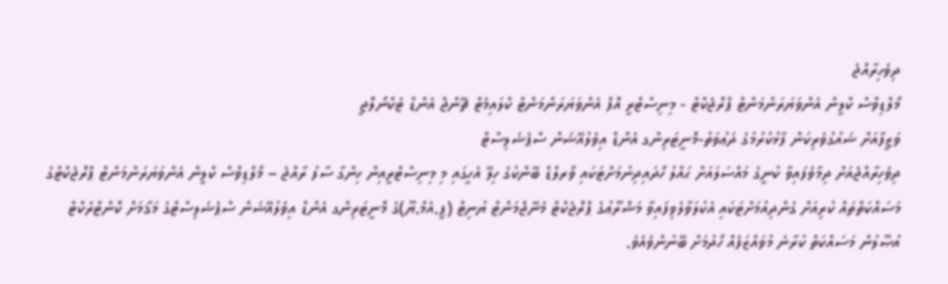ދިވެހިރާއްޖެ
މޯލްޑިވްސް ކްލީން އެންވަޔަރަންމަންޓް ޕްރޮޖެކްޓް - މިނިސްޓްރީ އޮފް އެންވަޔަރަންމަންޓް ކްލައިމެޓް ޗޭންޖް އެންޑް ޓެކްނޯލޮޖީ
ވަޒީފާއަށް ޝައުގުވެރިކަން ފާޅުކުރުމުގެ ދަޢުވަތު-މޮނީޓަރިންގ އެންޑް އިވެލުއޭޝަން ސްޕެޝަލިސްޓް
ދިވެހިރާއްޖެއަށް ދިމާވެފައިވާ ކުނީގެ މައްސަލައަށް ޙައްލު ހޯދައިދިނުމަށްޓަކައި ވޯރލްޑް ބޭންކުގެ ހިލޭ އެހީގައި މި މިނިސްޓްރީއިން ހިންގާ ސާފު ރާއްޖެ – މޯލްޑިވްސް ކްލީން އެންވަޔަރަންމަންޓް ޕްރޮޖެކްޓްގެ މަސައްކަތްތައް ކުރިއަށް ގެންދިއުމަށްޓަކައި އެކުލަވާލެވިފައިވާ މަޝްރޫޢުގެ ޕްރޮޖެކްޓް މެނޭޖްމަންޓް ޔުނިޓް (ޕީ.އެމް.ޔޫ)ގެ މޮނީޓަރިންގ އެންޑް އިވެލުއޭޝަން ސްޕެޝަލިސްޓްގެ މަޤާމަށް ކޮންޓްރެކްޓް އުޞޫލުން މަސައްކަތް ކުރާނެ މުވައްޒަފެއް ހޯދުމަށް ބޭނުންވެއެވެ.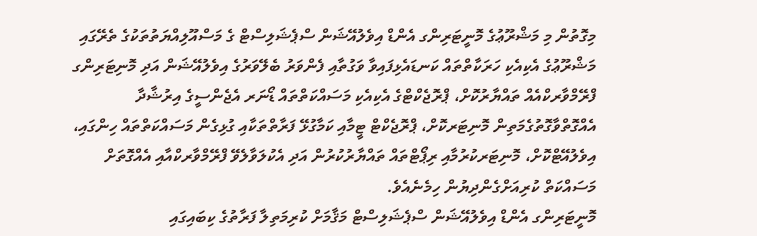މިގޮތުން މި މަޝްރޫޢުގެ މޮނީޓަރިންގ އެންޑް އިވެލުއޭޝަން ސްޕެޝަލިސްޓް ގެ މަސްއޫލިއްޔަތުތަކުގެ ތެރޭގައި މަޝްރޫޢުގެ އެކިއެކި ހަރަކާތްތައް ކަނޑައެޅިފައިވާ ވަގުތާއި ފެންވަރު ބެލޭވަރުގެ އިވެލުއޭޝަން އަދި މޮނިޓަރިންގ ފްރޭމްވާރކްއެއް ތައްޔާރުކޮށް، ޕްރޮޖެކްޓްގެ އެކިއެކި މަސައްކަތްތައް ޑޯނަރ އެޖެންސީގެ އިރުޝާދާ އެއްގޮތްވާގޮތުގެމަތިން މޮނިޓަރކޮށް، ޕްރޮޖެކްޓް ޓީމާއި ކަމާގުޅޭ ފަރާތްތަކާއި ގުޅިގެން މަސައްކަތްތައް ހިންގައި، އިވެލުއޭޓްކޮށް، މޮނިޓަރކުރުމާއި ރިޕޯޓްތައް ތައްޔާރުކުރުން އަދި އެކުލަވާލެވޭ ފްރޭމްވާރކްއާއި އެއްގޮތަށް މަސައްކަތް ކުރިއަށްގެންދިޔުން ހިމެނެއެވެ.
މޮނީޓަރިންގ އެންޑް އިވެލުއޭޝަން ސްޕެޝަލިސްޓް މަޤާމަށް ކުރިމަތިލާ ފަރާތުގެ ކިބައިގައި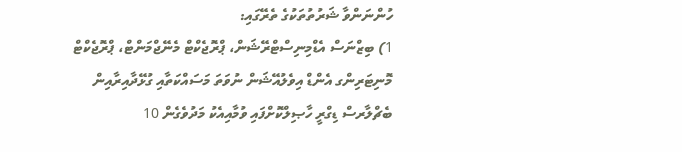ހުންނަންވާ ޝަރުތުތަކުގެ ތެރޭގައި:
1) ބިޒްނަސް އެޑްމިނިސްޓްރޭޝަން، ޕްރޮޖެކްޓް މެނޭޖްމަންޓް، ޕްރޮޖެކްޓް މޮނިޓަރިންގ އެންޑް އިވެލުއޭޝަން ނުވަތަ މަސައްކަތާއި ގުޅޭދާއިރާއިން ބެޗްލާރސް ޑިގްރީ ހާޞިލްކޮށްފައި ވުމާއިއެކު މަދުވެގެން 10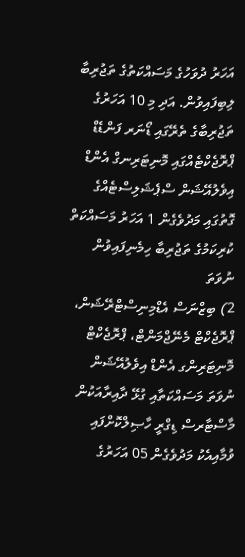އަހަރު ދުވަހުގެ މަސައްކަތުގެ ތަޖުރިބާ ލިބިފައިވުން. އަދި މި 10 އަހަރުގެ ތަޖުރިބާގެ ތެރޭގައި ޑޯނަރ ފަންޑެޑް ޕްރޮޖެކްޓެއްގައި މޮނިޓަރިނގް އެންޑް އިވެލުއޭޝަން ސްޕެޝަލިސްޓެއްގެ ގޮތުގައި މަދުވެގެން 1 އަހަރު މަސައްކަތް ކުރިކަމުގެ ތަޖުރިބާ ހިމެނިފައިވުން
ނުވަތަ
2) ބިޒްނަސް އެޑްމިނިސްޓްރޭޝަން، ޕްރޮޖެކްޓް މެނޭޖްމަންޓް، ޕްރޮޖެކްޓް މޮނިޓަރިންގ އެންޑް އިވެލުއޭޝަން ނުވަތަ މަސައްކަތާއި ގުޅޭ ދާއިރާއަކުން މާސްޓާރސް ޑިގްރީ ހާޞިލްކޮށްފައި ވުމާއިއެކު މަދުވެގެން 05 އަހަރުގެ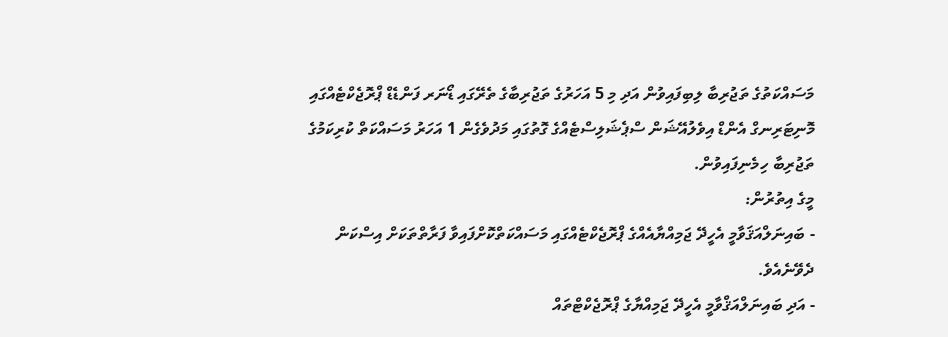މަސައްކަތުގެ ތަޖުރިބާ ލިބިފައިވުން އަދި މި 5 އަހަރުގެ ތަޖުރިބާގެ ތެރޭގައި ޑޯނަރ ފަންޑެޑް ޕްރޮޖެކްޓެއްގައި މޮނިޓަރިނގް އެންޑް އިވެލުއޭޝަން ސްޕެޝަލިސްޓެއްގެ ގޮތުގައި މަދުވެގެން 1 އަހަރު މަސައްކަތް ކުރިކަމުގެ ތަޖުރިބާ ހިމެނިފައިވުން.
މީގެ އިތުރުން:
- ބައިނަލްއަޤަވާމީ އެހީދޭ ޖަމިއްޔާއެއްގެ ޕްރޮޖެކްޓެއްގައި މަސައްކަތްކޮށްފައިވާ ފަރާތްތަކަށް އިސްކަން ދެވޭނެއެވެ.
- އަދި ބައިނަލްއަޤްވާމީ އެހީދޭ ޖަމިއްޔާގެ ޕްރޮޖެކްޓްތައް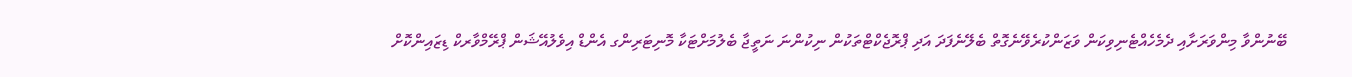ބޭނުންވާ މިންވަރަށާއި ދެމެހެއްޓެނިވިކަން ވަޒަންކުރެވޭނެގޮތް ބެލޭނެފަދަ އަދި ޕްރޮޖެކްޓްތަކުން ނިކުންނަ ނަތީޖާ ބެލުމަށްޓަކާ މޮނިޓަރިންގ އެންޑް އިވެލުއޭޝަން ޕްރޭމްވާރކް ޑިޒައިންކޮށް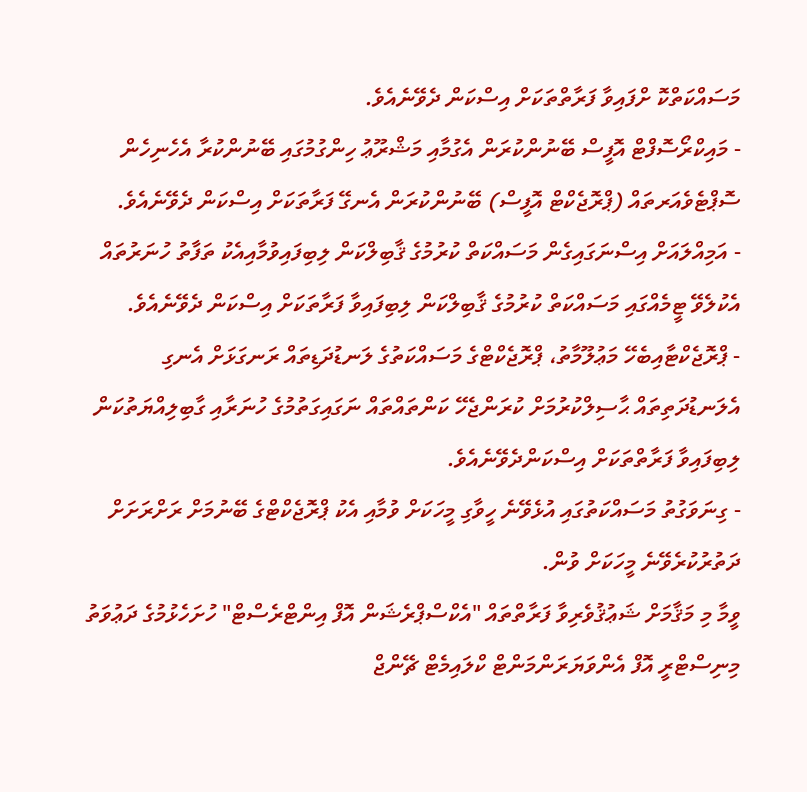މަސައްކަތްކޮ ށްފައިވާ ފަރާތްތަކަށް އިސްކަން ދެވޭނެއެވެ.
- މައިކްރޯސޮފްޓް އޮފީސް ބޭނުންކުރަން އެގުމާއި މަޝްރޫޢު ހިންގުމުގައި ބޭނުންކުރާ އެހެނިހެން ސޮޕްޓެވެއަރތައް (ޕްރޮޖެކްޓް އޮފީސް) ބޭނުންކުރަން އެނގޭ ފަރާތަކަށް އިސްކަން ދެވޭނެއެވެ.
- އަމިއްލައަށް އިސްނަގައިގެން މަސައްކަތް ކުރުމުގެ ޤާބިލްކަން ލިބިފައިވުމާއިއެކު ތަފާތު ހުނަރުތައް އެކުލެވޭ ޓީމެއްގައި މަސައްކަތް ކުރުމުގެ ޤާބިލްކަން ލިބިފައިވާ ފަރާތަކަށް އިސްކަން ދެވޭނެއެވެ.
- ޕްރޮޖެކްޓާއިބެހޭ މަޢުލޫމާތު، ޕްރޮޖެކްޓްގެ މަސައްކަތުގެ ލަނޑުދަޑިތައް ރަނގަޅަށް އެނގި އެލަނޑުދަތިތައް ޙާސިލްކުރުމަށް ކުރަންޖެހޭ ކަންތައްތައް ނަގައިގަތުމުގެ ހުނަރާއި ގާބިލިއްޔަތުކަން ލިބިފައިވާ ފަރާތްތަކަށް އިސްކަންދެވޭނެއެވެ.
- ގިނަވަގުތު މަސައްކަތުގައި އުޅެވޭނެ ހީވާގި މީހަކަށް ވުމާއި އެކު ޕްރޮޖެކްޓްގެ ބޭނުމަށް ރަށްރަށަށް ދަތުރުކުރެވޭނެ މީހަކަށް ވުން.
ވީމާ މި މަޤާމަށް ޝަޢުޤުވެރިވާ ފަރާތްތައް "އެކްސްޕްރެޝަން އޮފް އިންޓްރެސްޓް" ހުށަހެޅުމުގެ ދަޢުވަތު މިނިސްޓްރީ އޮފް އެންވަޔަރަންމަންޓް ކްލައިމެޓް ޗޭންޖް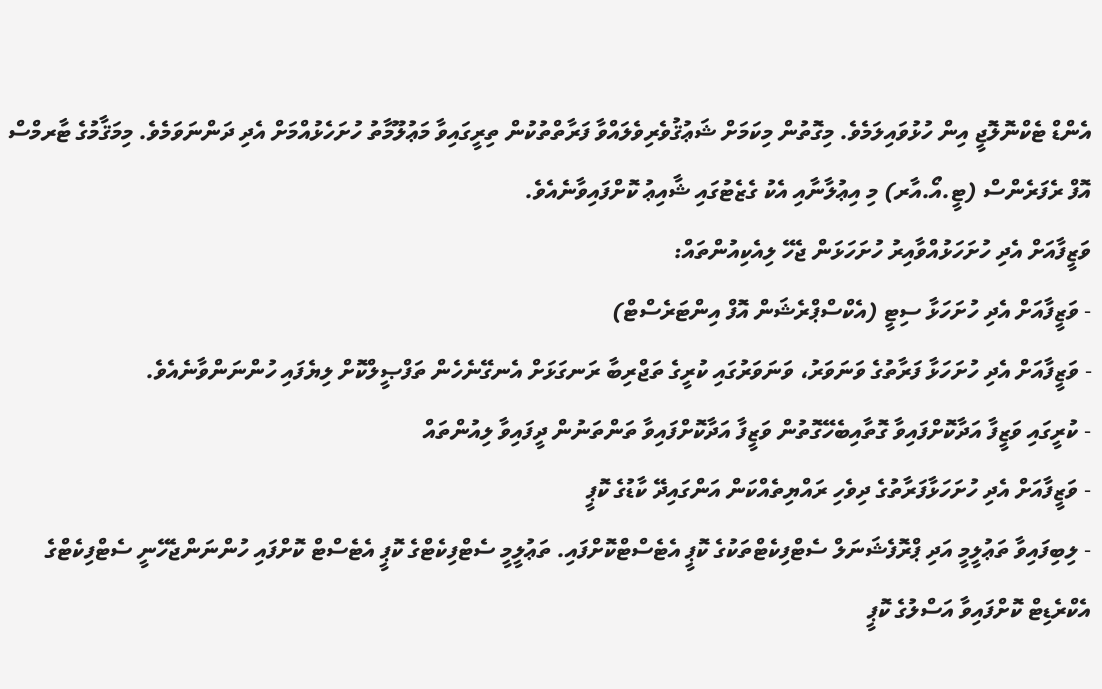އެންޑް ޓެކްނޮލޮޖީ އިން ހުޅުވައިލަމެވެ. މިގޮތުން މިކަމަށް ޝަޢުޤުވެރިވެލައްވާ ފަރާތްތުކުން ތިރީގައިވާ މަޢުލޫމާތު ހުށަހެޅުއްމަށް އެދި ދަންނަވަމެވެ. މިމަޤާމުގެ ޓާރމްސް އޮފް ރެފަރެންސް (ޓީ.އޯ.އާރ) މި އިޢުލާނާއި އެކު ގެޒެޓުގައި ޝާއިޢު ކޮށްފައިވާނެއެވެ.
ވަޒީފާއަށް އެދި ހުށަހަޅުއްވާއިރު ހުށަހަޅަން ޖެހޭ ލިއެކިއުންތައް:
- ވަޒީފާއަށް އެދި ހުށަހަޅާ ސިޓީ (އެކްސްޕްރެޝަން އޮފް އިންޓަރެސްޓް)
- ވަޒީފާއަށް އެދި ހުށަހަޅާ ފަރާތުގެ ވަނަވަރު، ވަނަވަރުގައި ކުރީގެ ތަޖްރިބާ ރަނގަޅަށް އެނގޭނެހެން ތަފްޞީލްކޮށް ލިޔެފައި ހުންނަންވާނެއެވެ.
- ކުރީގައި ވަޒީފާ އަދާކޮށްފައިވާ ގޮތާއިބެހޭގޮތުން ވަޒީފާ އަދާކޮށްފައިވާ ތަންތަނުން ދީފައިވާ ލިއުންތައް
- ވަޒީފާއަށް އެދި ހުށަހަޅާފަރާތުގެ ދިވެހި ރައްޔިތެއްކަން އަންގައިދޭ ކާޑުގެ ކޮޕީ
- ލިބިފައިވާ ތަޢުލީމީ އަދި ޕްރޮފެޝަނަލް ސެޓްފިކެޓްތަކުގެ ކޮޕީ އެޓެސްޓްކޮށްފައި. ތަޢުލީމީ ސެޓްފިކެޓްގެ ކޮޕީ އެޓެސްޓް ކޮށްފައި ހުންނަންޖެހޭނީ ސެޓްފިކެޓްގެ އެކްރެޑިޓް ކޮށްފައިވާ އަސްލުގެ ކޮޕީ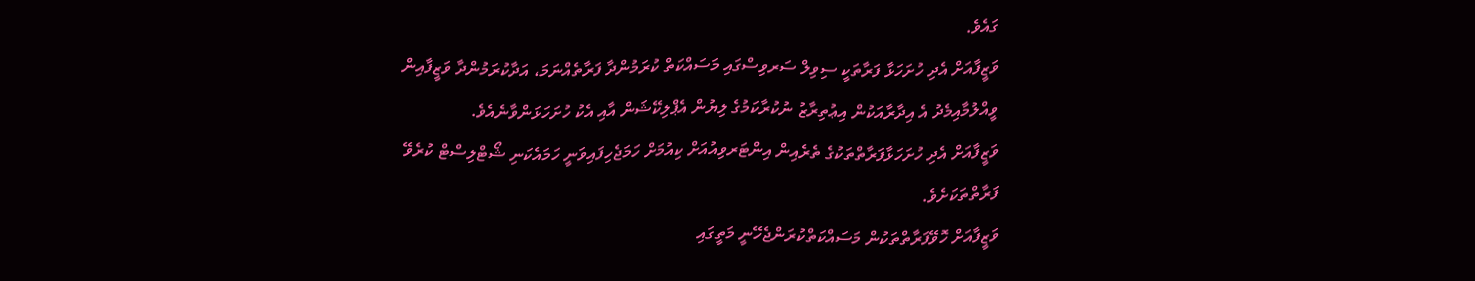ގައެވެ.
ވަޒީފާއަށް އެދި ހުށަހަޅާ ފަރާތަކީ ސިވިލް ސަރވިސްގައި މަސައްކަތް ކުރަމުންދާ ފަރާތެއްނަމަ، އަދާކުރަމުންދާ ވަޒީފާއިން ވީއްލުމާއިމެދު އެ އިދާރާއަކުން އިޢުތިރާޒު ނުކުރާކަމުގެ ލިޔުން އެޕްލިކޭޝަން އާއި އެކު ހުށަހަޅަންވާނެއެވެ.
ވަޒީފާއަށް އެދި ހުށަހަޅާފަރާތްތަކުގެ ތެރެއިން އިންޓަރވިއުއަށް ކިއުމަށް ހަމަޖެހިފައިވަނީ ހަމައެކަނި ޝޯޓްލިސްޓް ކުރެވޭ ފަރާތްތަކަށެވެ.
ވަޒީފާއަށް ހޮވޭފަރާތްތަކުން މަސައްކަތްކުރަންޖެހޭނީ މަތީގައި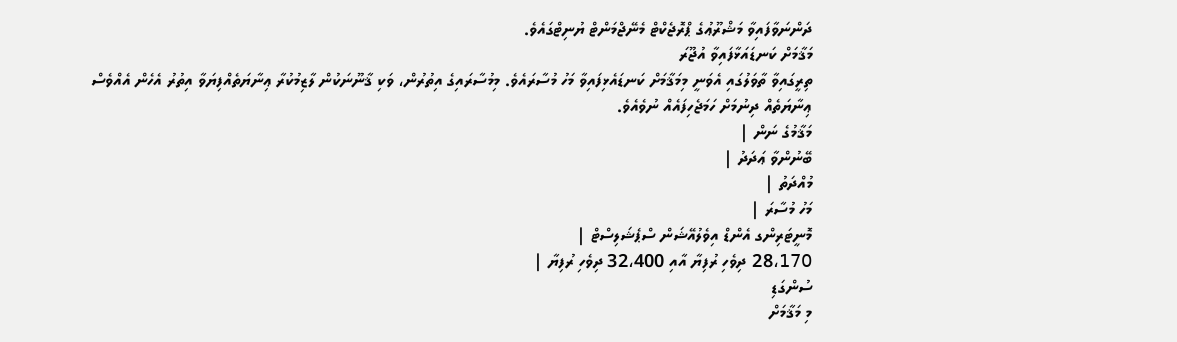ދަންނަވާފައިވާ މަޝްރޫޢުގެ ޕްރޮޖެކްޓް މެނޭޖްމަންޓް ޔުނިޓްގައެވެ.
މަޤާމަށް ކަނޑައަޅާފައިވާ އުޖޫރަ
ތިރީގައިވާ ތާވަލުގައި އެވަނީ މިމަޤާމަށް ކަނޑައެޅިފައިވާ މަހު މުސާރައެވެ. މިމުސާރައިގެ އިތުރުން، ވަކި ޤާނޫނަކުން ލާޒިމުކުރާ ޢިނާޔަތެއްފިޔަވާ އިތުރު އެހެން އެއްވެސް ޢިނާޔަތެއް ދިނުމަށް ހަމަޖެހިފައެއް ނުވެއެވެ.
މަޤާމުގެ ނަން |
ބޭނުންވާ ޢަދަދު |
މުއްދަތު |
މަހު މުސާރަ |
މޮނީޓަރިންގ އެންޑް އިވެލުއޭޝަން ސްޕެޝަލިސްޓް |
28،170 ދިވެހި ރުފިޔާ އާއި 32،400 ދިވެހި ރުފިޔާ |
ސުންގަޑި
މި މަޤާމަށް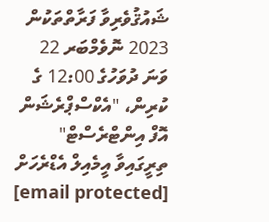ޝައުޤުވެރިވާ ފަރާތްތަކުން 2023 ނޮވެމްބަރ 22 ވަނަ ދުވަހުގެ 12:00 ގެ ކުރިން، "އެކްސްޕްރެޝަން އޮފް އިންޓްރެސްޓް" ތިރީގައިވާ އީމެއިލް އެޑްރެހަށް [email protected]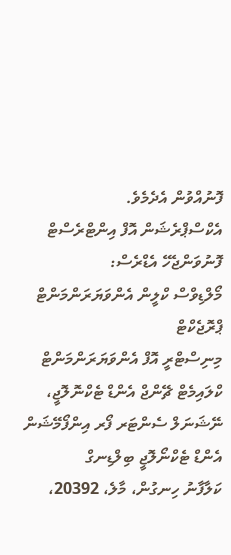ފޮނުއްވުން އެދެމެވެ.
އެކްސްޕްރެޝަން އޮފް އިންޓްރެސްޓް ފޮނުވަންޖެހޭ އެޑްރެސް:
މޯލްޑިވްސް ކްލީން އެންވަޔަރަންމަންޓް ޕްރޮޖެކްޓް
މިނިސްޓްރީ އޮފް އެންވަޔަރަންމަންޓް ކްލައިމެޓް ޗޭންޖް އެންޑް ޓެކްނޮލޮޖީ،
ނޭޝަނަލް ސެންޓަރ ފޯރ އިންފޯމޭޝަން އެންޑް ޓެކްނޯލޮޖީ ބިލްޑިނގް
ކަލާފާނު ހިނގުން، މާލެ، 20392،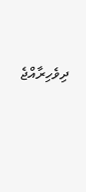ދިވެހިރާއްޖެ